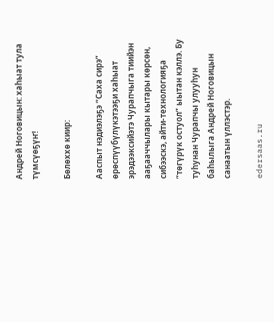Андрей Ноговицын: хаһыат тула түмсүөҕүҥ!

Бөлөххө киир:

Ааспыт нэдиэлэҕэ “Саха сирэ” өрөспүүбүлүкэтээҕи хаһыат эрэдээксийэтэ Чурапчыга тиийэн ааҕааччылары кытары көрсөн, сибээскэ, айти-технологияҕа “төгүрүк остуол” ыытан кэллэ. Бу туһунан Чурапчы улууһун баһылыга Андрей Ноговицын санаатын үллэстэр.

edersaas.ru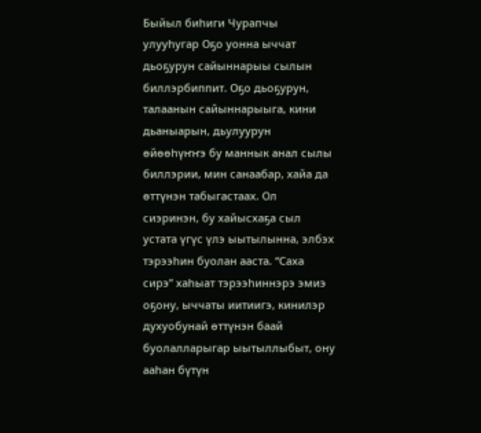Быйыл биһиги Чурапчы улууһугар Оҕо уонна ыччат дьоҕурун сайыннарыы сылын биллэрбиппит. Оҕо дьоҕурун, талаанын сайыннарыыга, кини дьаныарын, дьулуурун өйөөһүҥҥэ бу маннык анал сылы биллэрии, мин санаабар, хайа да өттүнэн табыгастаах. Ол сиэринэн, бу хайысхаҕа сыл устата үгүс үлэ ыытылынна, элбэх тэрээһин буолан ааста. “Саха сирэ” хаһыат тэрээһиннэрэ эмиэ оҕону, ыччаты иитиигэ, кинилэр духуобунай өттүнэн баай буолалларыгар ыытыллыбыт, ону ааһан бүтүн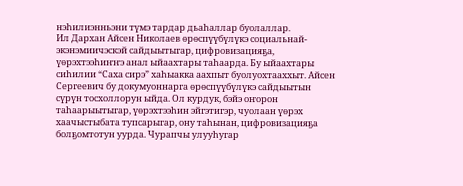нэһилиэнньэни түмэ тардар дьаһаллар буолаллар.
Ил Дархан Айсен Николаев өрөспүүбүлүкэ социальнай-экэнэмиичэскэй сайдыытыгар, цифровизацияҕа, үөрэхтээһиҥҥэ анал ыйаахтары таһаарда. Бу ыйаахтары сиһилии “Саха сирэ” хаһыакка аахпыт буолуохтааххыт. Айсен Сергеевич бу докумуоннарга өрөспүүбүлүкэ сайдыытын сүрүн тосхоллорун ыйда. Ол курдук, бэйэ оҥорон таһаарыытыгар, үөрэхтээһин эйгэтигэр, чуолаан үөрэх хаачыстыбата тупсарыгар, ону таһынан, цифровизацияҕа болҕомтотун уурда. Чурапчы улууһугар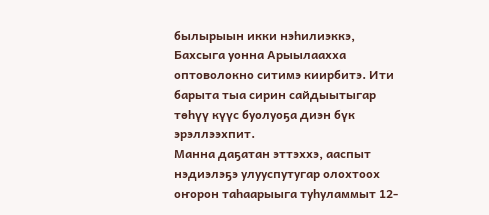былырыын икки нэһилиэккэ, Бахсыга уонна Арыылаахха оптоволокно ситимэ киирбитэ. Ити барыта тыа сирин сайдыытыгар төһүү күүс буолуоҕа диэн бүк эрэллээхпит.
Манна даҕатан эттэххэ, ааспыт нэдиэлэҕэ улууспутугар олохтоох оҥорон таһаарыыга туһуламмыт 12-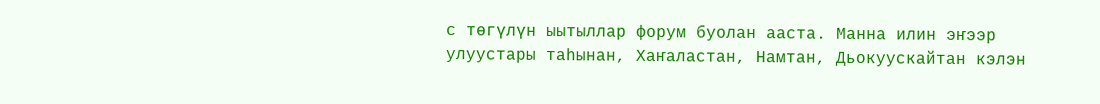с төгүлүн ыытыллар форум буолан ааста. Манна илин эҥээр улуустары таһынан, Хаҥаластан, Намтан, Дьокуускайтан кэлэн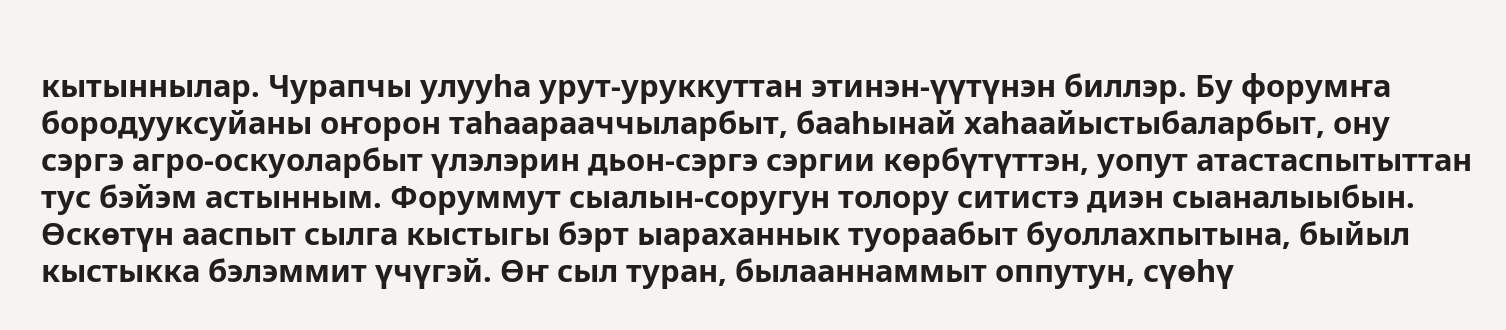кытыннылар. Чурапчы улууһа урут-уруккуттан этинэн-үүтүнэн биллэр. Бу форумҥа бородууксуйаны оҥорон таһаарааччыларбыт, бааһынай хаһаайыстыбаларбыт, ону сэргэ агро-оскуоларбыт үлэлэрин дьон-сэргэ сэргии көрбүтүттэн, уопут атастаспытыттан тус бэйэм астынным. Форуммут сыалын-соругун толору ситистэ диэн сыаналыыбын. Өскөтүн ааспыт сылга кыстыгы бэрт ыараханнык туораабыт буоллахпытына, быйыл кыстыкка бэлэммит үчүгэй. Өҥ сыл туран, былааннаммыт оппутун, сүөһү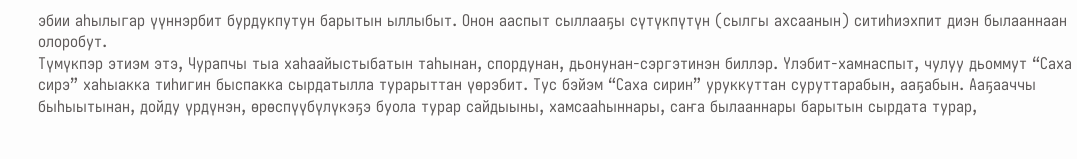эбии аһылыгар үүннэрбит бурдукпутун барытын ыллыбыт. Онон ааспыт сыллааҕы сүтүкпүтүн (сылгы ахсаанын) ситиһиэхпит диэн былааннаан олоробут.
Түмүкпэр этиэм этэ, Чурапчы тыа хаһаайыстыбатын таһынан, спордунан, дьонунан-сэргэтинэн биллэр. Үлэбит-хамнаспыт, чулуу дьоммут “Саха сирэ” хаһыакка тиһигин быспакка сырдатылла турарыттан үөрэбит. Тус бэйэм “Саха сирин” уруккуттан суруттарабын, ааҕабын. Ааҕааччы быһыытынан, дойду үрдүнэн, өрөспүүбүлүкэҕэ буола турар сайдыыны, хамсааһыннары, саҥа былааннары барытын сырдата турар,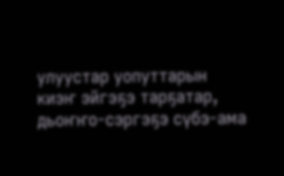улуустар уопуттарын киэҥ эйгэҕэ тарҕатар, дьоҥҥо-сэргэҕэ сүбэ-ама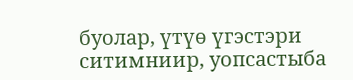буолар, үтүө үгэстэри ситимниир, уопсастыба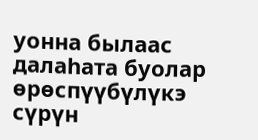уонна былаас далаһата буолар өрөспүүбүлүкэ сүрүн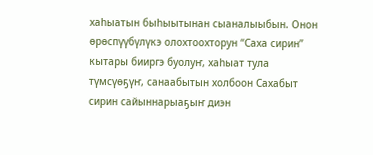хаһыатын быһыытынан сыаналыыбын. Онон өрөспүүбүлүкэ олохтоохторун “Саха сирин” кытары бииргэ буолуҥ, хаһыат тула түмсүөҕүҥ, санаабытын холбоон Сахабыт сирин сайыннарыаҕыҥ диэн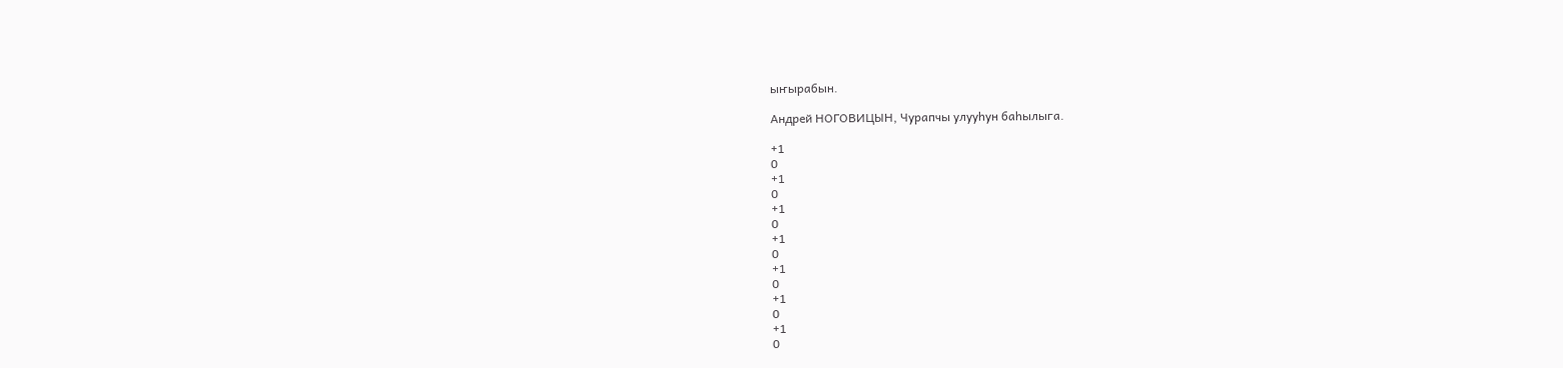ыҥырабын.

Андрей НОГОВИЦЫН, Чурапчы улууһун баһылыга.

+1
0
+1
0
+1
0
+1
0
+1
0
+1
0
+1
0